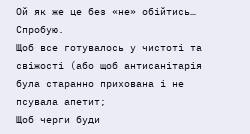Ой як же це без «не» обійтись…
Спробую.
Щоб все готувалось у чистоті та свіжості (або щоб антисанітарія була старанно прихована і не псувала апетит;
Щоб черги буди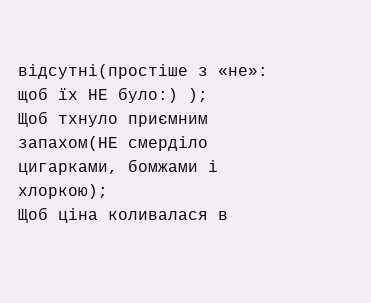відсутні(простіше з «не»: щоб їх НЕ було:) );
Щоб тхнуло приємним запахом(НЕ смерділо цигарками, бомжами і хлоркою);
Щоб ціна коливалася в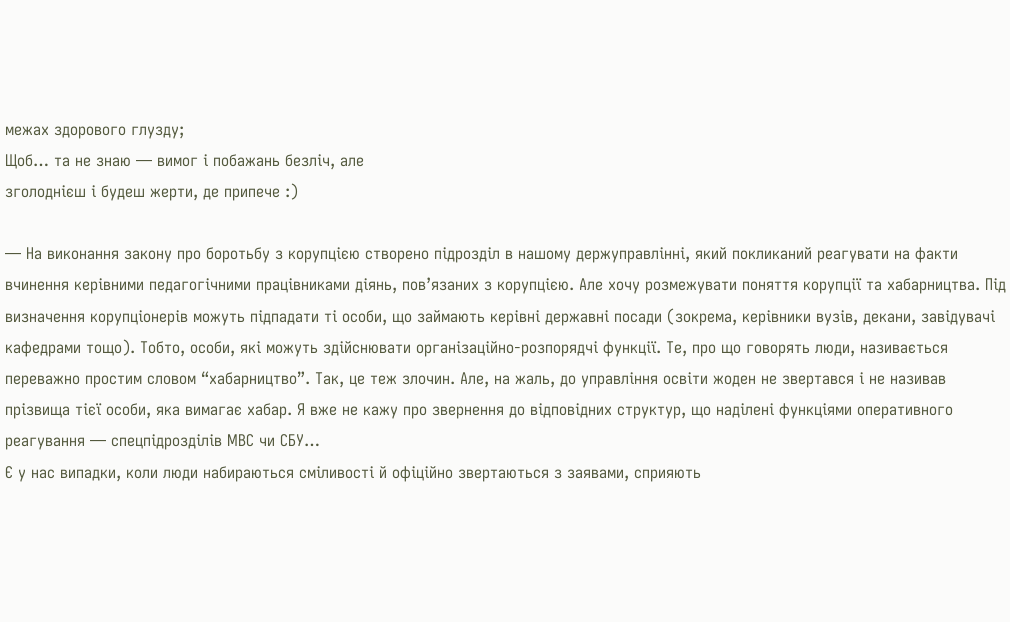межах здорового глузду;
Щоб… та не знаю — вимог і побажань безліч, але
зголоднієш і будеш жерти, де припече :)

— На виконання закону про боротьбу з корупцією створено підрозділ в нашому держуправлінні, який покликаний реагувати на факти вчинення керівними педагогічними працівниками діянь, пов’язаних з корупцією. Але хочу розмежувати поняття корупції та хабарництва. Під визначення корупціонерів можуть підпадати ті особи, що займають керівні державні посади (зокрема, керівники вузів, декани, завідувачі кафедрами тощо). Тобто, особи, які можуть здійснювати організаційно-розпорядчі функції. Те, про що говорять люди, називається переважно простим словом “хабарництво”. Так, це теж злочин. Але, на жаль, до управління освіти жоден не звертався і не називав прізвища тієї особи, яка вимагає хабар. Я вже не кажу про звернення до відповідних структур, що наділені функціями оперативного реагування — спецпідрозділів МВС чи СБУ…
Є у нас випадки, коли люди набираються сміливості й офіційно звертаються з заявами, сприяють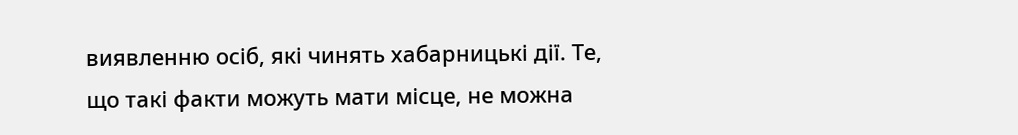виявленню осіб, які чинять хабарницькі дії. Те, що такі факти можуть мати місце, не можна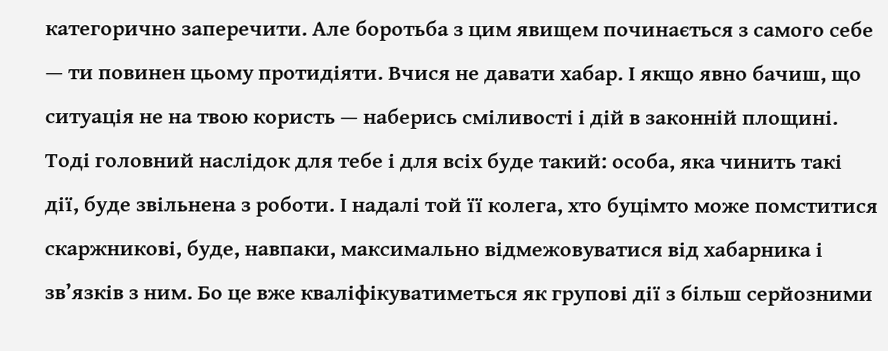категорично заперечити. Але боротьба з цим явищем починається з самого себе — ти повинен цьому протидіяти. Вчися не давати хабар. І якщо явно бачиш, що ситуація не на твою користь — наберись сміливості і дій в законній площині. Тоді головний наслідок для тебе і для всіх буде такий: особа, яка чинить такі дії, буде звільнена з роботи. І надалі той її колега, хто буцімто може помститися скаржникові, буде, навпаки, максимально відмежовуватися від хабарника і зв’язків з ним. Бо це вже кваліфікуватиметься як групові дії з більш серйозними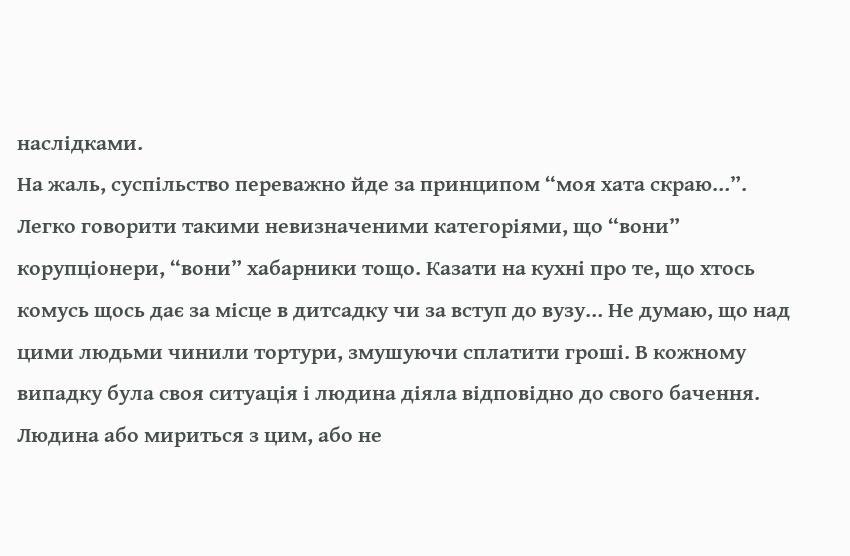наслідками.
На жаль, суспільство переважно йде за принципом “моя хата скраю…”. Легко говорити такими невизначеними категоріями, що “вони” корупціонери, “вони” хабарники тощо. Казати на кухні про те, що хтось комусь щось дає за місце в дитсадку чи за вступ до вузу… Не думаю, що над цими людьми чинили тортури, змушуючи сплатити гроші. В кожному випадку була своя ситуація і людина діяла відповідно до свого бачення. Людина або мириться з цим, або не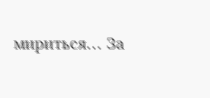мириться… За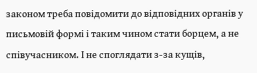законом треба повідомити до відповідних органів у письмовій формі і таким чином стати борцем, а не співучасником. І не споглядати з-за кущів,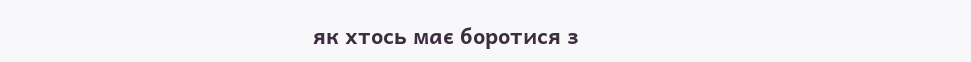як хтось має боротися з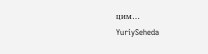цим…
YuriySeheda